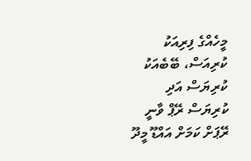މީހެއްގެ ފިރިއަކު ކުރިއަސް، ބޭބެއަކު ކުރިޔަސް އަދި ކުރިޔަސް ރޭޕް ވާނީ ރޭޕަށް ކަމަށް އައްޑޫ މީދޫ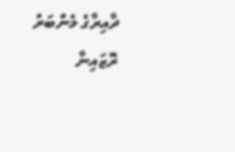ދާއިރާގެ މެންބަރު ރޮޒައިނާ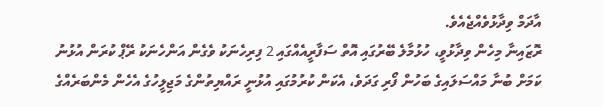އާދަމް ވިދާޅުވެއްޖެއެވެ.
ރޮޒައިނާ މިހެން ވިދާޅުވީ، ހުޅުމާލެ ބޭރުގައި އޮތް ސަފާރީއެއްގައި 2 ފިރިހެނަކު ވެގެން އަންހެނަކު ރޭޕް ކުރަން އުޅުނު ކަމަށް ބުނާ މައްސަލައިގެ ބަހުން ފޯރި ގަދަވެ، އެކަން ކުރުމުގައި އުޅުނީ ރައްޔިތުންގެ މަޖިލީހުގެ އެހެން މެންބަރެއްގެ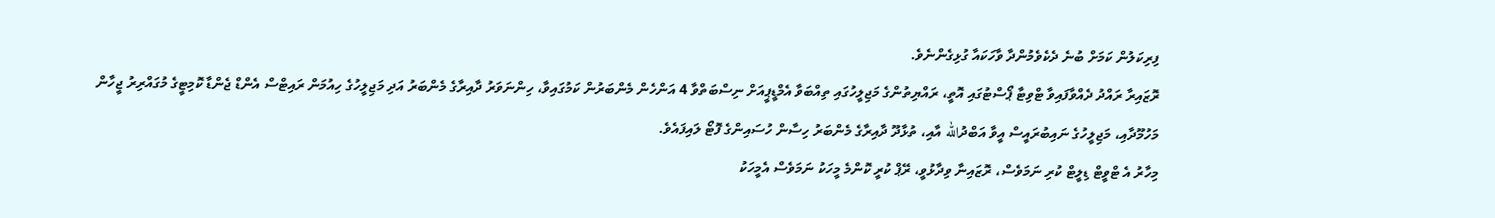ފިރިކަލުން ކަމަށް ބުނެ ދެކެވެމުންދާ ވާހަކައާ ގުޅިގެންނެވެ.
ރޮޒައިރާ ރައްދު ދެއްވާފައިވާ ޓްވިޓާ ޕޯސްޓުގައި އޮތީ، ރައްޔިތުންގެ މަޖިލީހުގައި ތިއްބަވާ އެމްޑީޕީއަށް ނިސްބަތްވާ 4 އަންހެން މެންބަރުން ކަމުގައިވާ، ހިންނަވަރު ދާއިރާގެ މެންބަރު އަދި މަޖިލީހުގެ ހިއުމަން ރައިޓްސް އެންޑް ޖެންޑާ ކޮމިޓީގެ މުގައްރިރު ޖީހާން މަހުމޫދާއި، މަޖިލީހުގެ ނައިބުރައީސް އީވާ އަބްދުالله އާއި، ތުޅާދޫ ދާއިރާގެ މެންބަރު ހިސާން ހުސައިންގެ ފޮޓޯ ލައިފައެވެ.
މިހާރު އެ ޓްވީޓް ޑިލީޓް ކުރި ނަމަވެސް، ރޮޒައިނާ ވިދާޅުވީ، ރޭޕް ކުރީ ކޮންމެ މީހަކު ނަމަވެސް އެމީހަކު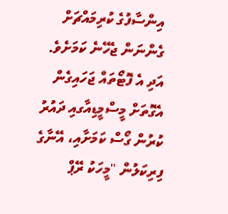އިންސާފުގެ ކުރިމައްޗަށް ގެންނަން ޖެހޭނެ ކަމަށެވެ. އަދި އެ ފޮޓޯތައް ޖަހައިގެން އެގޮތަށް މީސްމީޑިއާގއި ދައުރު ކުރުން ގޯސް ކަމަށާއި، އޭނާގެ ފިރިކަލުން "މީހަކު ރޭޕް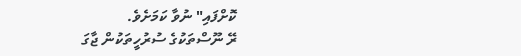ކޮށްފައި" ނުވާ ކަމަށެވެ.
ރޭ ނޫސްތަކުގެ ސުރުހީތަކުން ޖާގަ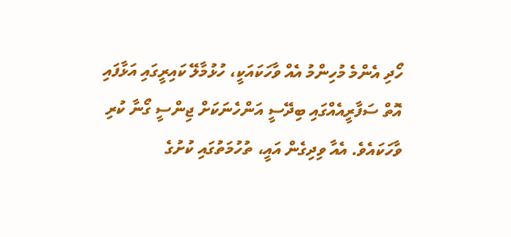ހޯދި އެންމެ މުހިންމު އެއް ވާހަކައަކީ، ހުޅުމާލޭ ކައިރީގައި އަޅާފައި އޮތް ސަފާރީއެއްގައި ބިދޭސީ އަންހެނަކަށް ޖިންސީ ގޯނާ ކުރި ވާހަކައެވެ. އެއާ ވިދިގެން އައީ، ތުހުމަތުގައި ކުށުގެ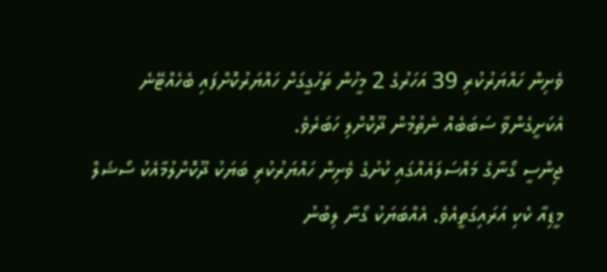ވެށިން ހައްޔަރުކުރި 39 އަހަރުގެ 2 މީހުން ތަހުގީގަށް ހައްޔަރުކޮށްފައި ބެހެއްޓޭނެ އެކަށީގެންވާ ސަބަބެއް ނެތުމުން ދޫކޮށްލި ހަބަރެވެ.
ޖިންސީ ގޯނާގެ މައްސަލައެއްގައި ކުށުގެ ވެށިން ހައްޔަރުކުރި ބަޔަކު ދޫކޮށްލުމާއެކު ސޯޝަލް މީޑިއާ ކެކި އަރައިގަތީއެވެ. އެއްބަޔަކު ގޯނާ ލިބުނު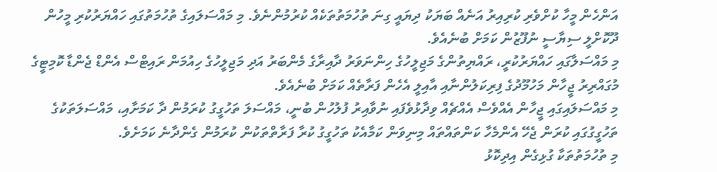އަންހެން މީހާ ކުށްވެރި ކުރިއިރު އަނެއް ބަޔަކު ދިޔައީ ގިނަ ތުހުމަތުތަކެއް ކުރުމުންނެވެ. މި މައްސަލައިގެ ތުހުމަތުގައި ހައްޔަރުކުރި މީހުން ދޫކޮށްލީ ސިޔާސީ ނުފޫޒުން ކަމަށް ބުނެއެވެ.
މި މައްސަލާގައި ހައްޔަރުކުރީ، ރައްޔިތުންގެ މަޖިލީހުގެ ހިންނަވަރު ދާއިރާގެ މެންބަރު އަދި މަޖިލީހުގެ ހިއުމަން ރައިޓްސް އެންޑް ޖެންޑާ ކޮމިޓީގެ މުގައްރިރު ޖީހާން މަހުމޫދުގެ ފިރިކަލުންނާއި އާއިލީ އެހެން ފަރާތެއް ކަމަށް ބުނެއެވެ.
މި މައްސަލައިގައި ޖީހާން އެއްވެސް އެއްޗެއް ވިދާޅުވެފައި ނުވާއިރު ފުލުހުން ބުނީ، މައްސަލަ ތަހުގީގު ކުރަމުން ދާ ކަމަށާއި، މައްސަލަތަކުގެ ތަހުގީގުގައި ކުރަން ޖެހޭ އެންމެހާ ކަންތައްތައް މިނިވަން ކަމާއެކު ތަހުގީގު ކުރާ ފަރާތްތަކުން ކުރަމުން ގެންދާނެ ކަމަށެވެ.
މި ތުހުމަތުތަކާ ގުޅިގެން އިދިކޮޅު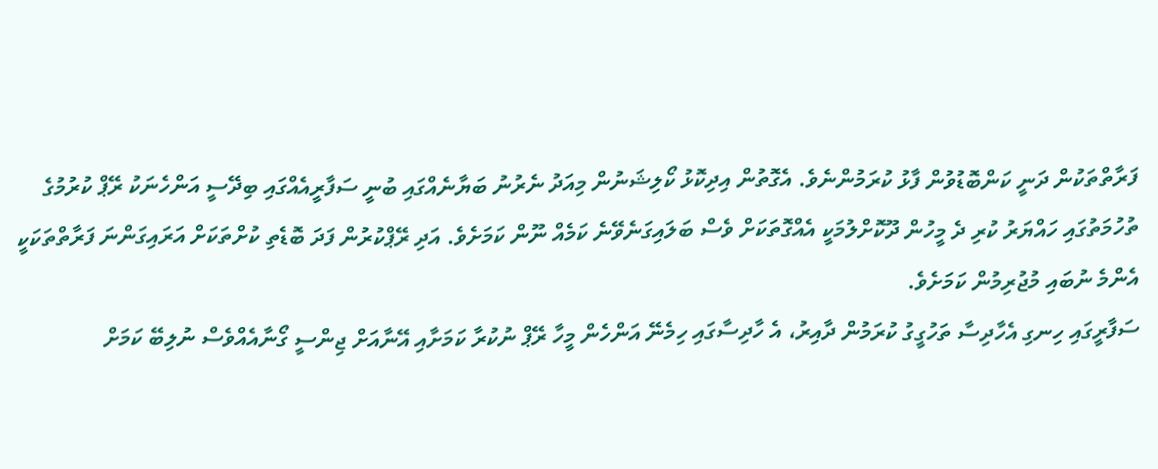ފަރާތްތަކުން ދަނީ ކަންބޮޑުވުން ފާޅު ކުރަމުންނެވެ. އެގޮތުން އިދިކޮޅު ކޯލިޝަނުން މިއަދު ނެރުނު ބަޔާނެއްގައި ބުނީ ސަފާރީއެއްގައި ބިދޭސީ އަންހެނަކު ރޭޕް ކުރުމުގެ ތުހުމަތުގައި ހައްޔަރު ކުރި ދެ މީހުން ދޫކޮށްލުމަކީ އެއްގޮތަކަށް ވެސް ބަލައިގަނެވޭނެ ކަމެއް ނޫން ކަމަށެވެ. އަދި ރޭޕްކުރުން ފަދަ ބޮޑެތި ކުށްތަކަށް އަރައިގަންނަ ފަރާތްތަކަކީ އެންމެ ނުބައި މުޖުރިމުން ކަމަށެވެ.
ސަފާރީގައި ހިނގި އެހާދިސާ ތަހުގީގު ކުރަމުން ދާއިރު، އެ ހާދިސާގައި ހިމެނޭ އަންހެން މީހާ ރޭޕް ނުކުރާ ކަމަށާއި އޭނާއަށް ޖިންސީ ގޯނާއެއްވެސް ނުލިބޭ ކަމަށް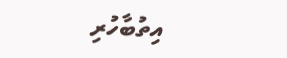އިތުބާހުރި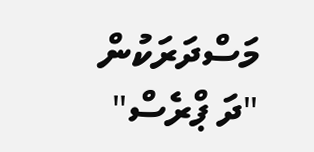މަސްދަރަކުން "ދަ ޕްރެސް"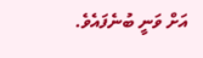އަށް ވަނީ ބުނެފައެވެ.